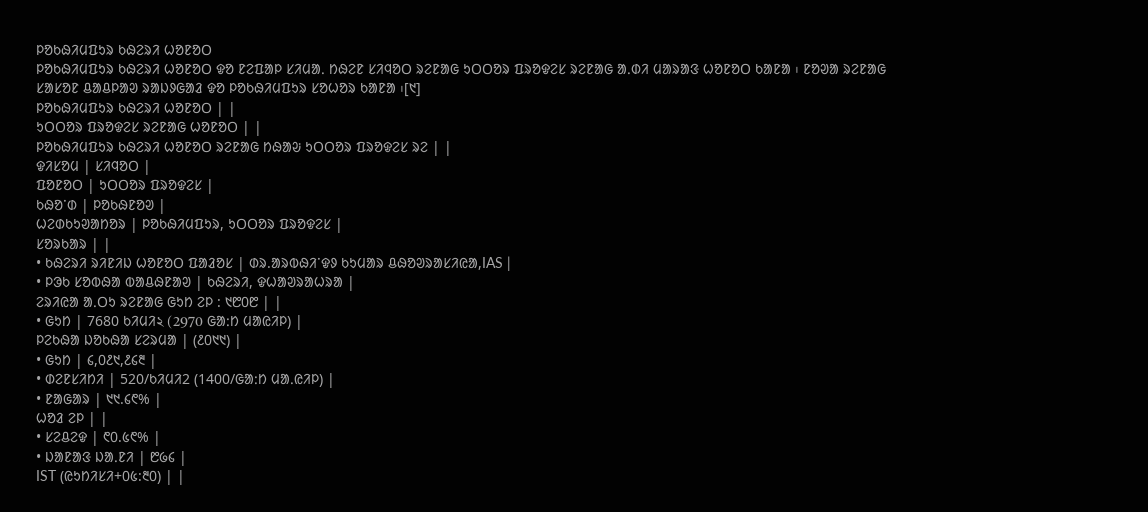ᱞᱚᱠᱷᱤᱢᱯᱩᱨ ᱠᱷᱮᱨᱤ ᱦᱚᱱᱚᱛ
ᱞᱚᱠᱷᱤᱢᱯᱩᱨ ᱠᱷᱮᱨᱤ ᱦᱚᱱᱚᱛ ᱫᱚ ᱱᱮᱯᱟᱞ ᱥᱤᱢᱟᱹ ᱴᱷᱮᱱ ᱥᱤᱧᱚᱛ ᱨᱮᱱᱟᱜ ᱩᱛᱛᱚᱨ ᱯᱨᱚᱫᱮᱥ ᱨᱮᱱᱟᱜ ᱟᱹᱰᱤ ᱢᱟᱨᱟᱝ ᱦᱚᱱᱚᱛ ᱠᱟᱱᱟ ᱾ ᱱᱚᱣᱟ ᱨᱮᱱᱟᱜ ᱥᱟᱥᱚᱱ ᱪᱟᱪᱞᱟᱣ ᱨᱟᱡᱽᱜᱟᱲ ᱫᱚ ᱞᱚᱠᱷᱤᱢᱯᱩᱨ ᱥᱚᱦᱚᱨ ᱠᱟᱱᱟ ᱾[᱑]
ᱞᱚᱠᱷᱤᱢᱯᱩᱨ ᱠᱷᱮᱨᱤ ᱦᱚᱱᱚᱛ | |
ᱩᱛᱛᱚᱨ ᱯᱨᱚᱫᱮᱥ ᱨᱮᱱᱟᱜ ᱦᱚᱱᱚᱛ | |
ᱞᱚᱠᱷᱤᱢᱯᱩᱨ ᱠᱷᱮᱨᱤ ᱦᱚᱱᱚᱛ ᱨᱮᱱᱟᱜ ᱴᱷᱟᱶ ᱩᱛᱛᱚᱨ ᱯᱨᱚᱫᱮᱥ ᱨᱮ | |
ᱫᱤᱥᱚᱢ | ᱥᱤᱧᱚᱛ |
ᱯᱚᱱᱚᱛ | ᱩᱛᱛᱚᱨ ᱯᱨᱚᱫᱮᱥ |
ᱠᱷᱚᱸᱰ | ᱞᱚᱠᱷᱱᱚᱣ |
ᱦᱮᱰᱠᱩᱣᱟᱴᱚᱨ | ᱞᱚᱠᱷᱤᱢᱯᱩᱨ, ᱩᱛᱛᱚᱨ ᱯᱨᱚᱫᱮᱥ |
ᱥᱚᱨᱠᱟᱨ | |
• ᱠᱷᱮᱨᱤ ᱨᱤᱱᱤᱡ ᱦᱚᱱᱚᱛ ᱯᱟᱲᱚᱥ | ᱰᱨ.ᱟᱨᱵᱷᱤᱸᱫᱽ ᱠᱩᱢᱟᱨ ᱪᱷᱚᱣᱨᱟᱥᱤᱭᱟ,IAS |
• ᱞᱳᱠ ᱥᱚᱵᱷᱟ ᱵᱟᱪᱷᱱᱟᱣ | ᱠᱷᱮᱨᱤ, ᱫᱦᱟᱣᱨᱟᱦᱨᱟ |
ᱮᱨᱤᱭᱟ ᱟᱹᱛᱩ ᱨᱮᱱᱟᱜ ᱜᱩᱴ ᱮᱞ : ᱑᱘᱐᱘ | |
• ᱜᱩᱴ | 7680 ᱠᱤᱢᱤ২ (2970 ᱜᱟᱺᱴ ᱢᱟᱭᱤᱞ) |
ᱞᱮᱠᱷᱟ ᱡᱚᱠᱷᱟ ᱥᱮᱨᱢᱟ | (᱒᱐᱑᱑) |
• ᱜᱩᱴ | ᱔,᱐᱒᱑,᱒᱔᱓ |
• ᱰᱮᱱᱥᱤᱴᱤ | 520/ᱠᱤᱢᱤ2 (1400/ᱜᱟᱺᱴ ᱢᱟᱹᱭᱤᱞ) |
• ᱱᱟᱜᱟᱨ | ᱑᱑.᱔᱖% |
ᱦᱚᱲ ᱮᱞ | |
• ᱥᱮᱪᱮᱫ | ᱖᱐.᱕᱖% |
• ᱡᱟᱱᱟᱝ ᱡᱟᱹᱱᱤ | ᱘᱙᱔ |
IST (ᱭᱩᱴᱤᱥᱤ+᱐᱕:᱓᱐) | |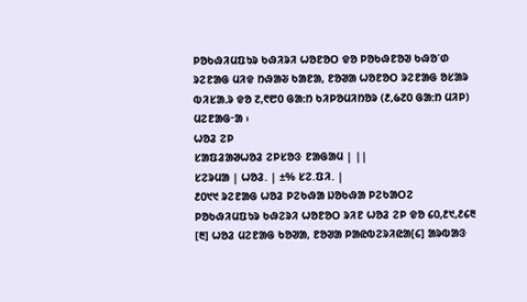ᱞᱚᱠᱷᱤᱢᱯᱩᱨ ᱠᱷᱤᱨᱤ ᱦᱚᱱᱚᱛ ᱫᱚ ᱞᱚᱠᱷᱱᱚᱣ ᱠᱷᱚᱸᱰ ᱨᱮᱱᱟᱜ ᱢᱤᱫ ᱴᱷᱟᱶ ᱠᱟᱱᱟ, ᱱᱚᱣᱟ ᱦᱚᱱᱚᱛ ᱨᱮᱱᱟᱜ ᱚᱥᱟᱨ ᱵᱤᱥᱟᱹᱨ ᱫᱚ ᱗,᱖᱘᱐ ᱜᱟᱺᱴ ᱠᱤᱞᱚᱢᱤᱴᱚᱨ (᱒,᱙᱗᱐ ᱜᱟᱺᱴ ᱢᱤᱞ) ᱢᱮᱱᱟᱜᱼᱟ ᱾
ᱦᱚᱲ ᱮᱞ
ᱥᱟᱯᱲᱟᱣᱦᱚᱲ ᱮᱞᱥᱚᱝ ᱱᱟᱜᱟᱢ | ||
ᱥᱮᱨᱢᱟ | ᱦᱚᱲ. | ±% ᱥᱮ.ᱯᱤ. |
᱒᱐᱑᱑ ᱨᱮᱱᱟᱜ ᱦᱚᱲ ᱞᱮᱠᱷᱟ ᱡᱚᱠᱷᱟ ᱞᱮᱠᱟᱛᱮ ᱞᱚᱠᱷᱤᱢᱯᱩᱨ ᱠᱷᱮᱨᱤ ᱦᱚᱱᱚᱛ ᱨᱤᱱ ᱦᱚᱲ ᱮᱞ ᱫᱚ ᱔᱐,᱒᱑,᱒᱔᱓ [᱓] ᱦᱚᱲ ᱢᱮᱱᱟᱜ ᱠᱚᱣᱟ, ᱱᱚᱣᱟ ᱞᱟᱭᱵᱮᱨᱤᱭᱟ[᱔] ᱟᱨᱵᱟᱝ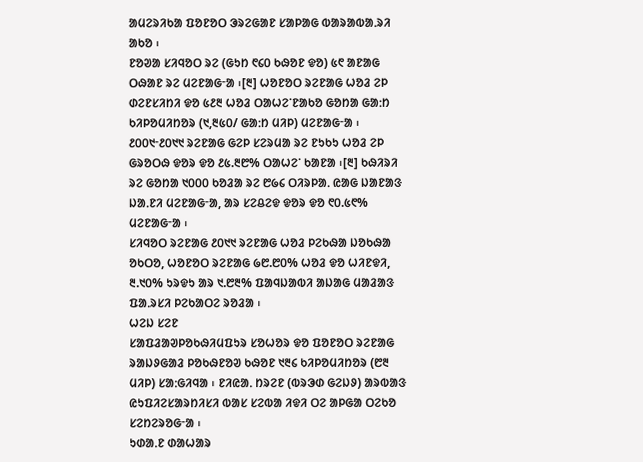ᱟᱢᱮᱨᱤᱠᱟ ᱯᱚᱱᱚᱛ ᱳᱨᱮᱜᱟᱱ ᱥᱟᱞᱟᱜ ᱵᱟᱨᱟᱵᱟᱹᱨᱤ ᱟᱠᱚ ᱾
ᱱᱚᱣᱟ ᱥᱤᱧᱚᱛ ᱨᱮ (ᱜᱩᱴ ᱖᱔᱐ ᱠᱷᱚᱱ ᱫᱚ) ᱕᱖ ᱟᱱᱟᱜ ᱛᱷᱟᱱ ᱨᱮ ᱢᱮᱱᱟᱜᱼᱟ ᱾[᱓] ᱦᱚᱱᱚᱛ ᱨᱮᱱᱟᱜ ᱦᱚᱲ ᱮᱞ ᱰᱮᱱᱥᱤᱴᱤ ᱫᱚ ᱕᱒᱓ ᱦᱚᱲ ᱛᱟᱦᱮᱸᱱᱟᱠᱚ ᱜᱚᱴᱟ ᱜᱟᱺᱴ ᱠᱤᱞᱚᱢᱤᱴᱚᱨ (᱑,᱓᱕᱐/ ᱜᱟᱺᱴ ᱢᱤᱞ) ᱢᱮᱱᱟᱜᱼᱟ ᱾ ᱒᱐᱐᱑ᱼ᱒᱐᱑᱑ ᱨᱮᱱᱟᱜ ᱜᱮᱞ ᱥᱮᱨᱢᱟ ᱨᱮ ᱱᱩᱠᱩ ᱦᱚᱲ ᱮᱞ ᱜᱨᱚᱛᱷ ᱫᱚᱨ ᱫᱚ ᱒᱕.᱓᱘% ᱛᱟᱦᱮᱸ ᱠᱟᱱᱟ ᱾[᱓] ᱠᱷᱤᱨᱤ ᱨᱮ ᱜᱚᱴᱟ ᱑᱐᱐᱐ ᱠᱚᱲᱟ ᱨᱮ ᱘᱙᱔ ᱛᱤᱨᱞᱟᱹ ᱭᱟᱜ ᱡᱟᱱᱟᱝ ᱡᱟᱹᱱᱤ ᱢᱮᱱᱟᱜᱼᱟ, ᱟᱨ ᱥᱮᱪᱮᱫ ᱫᱚᱨ ᱫᱚ ᱖᱐.᱕᱖% ᱢᱮᱱᱟᱜᱼᱟ ᱾
ᱥᱤᱧᱚᱛ ᱨᱮᱱᱟᱜ ᱒᱐᱑᱑ ᱨᱮᱱᱟᱜ ᱦᱚᱲ ᱞᱮᱠᱷᱟ ᱡᱚᱠᱷᱟ ᱚᱠᱛᱚ, ᱦᱚᱱᱚᱛ ᱨᱮᱱᱟᱜ ᱙᱘.᱘᱐% ᱦᱚᱲ ᱫᱚ ᱦᱤᱱᱫᱤ, ᱓.᱑᱐% ᱩᱨᱫᱩ ᱟᱨ ᱑.᱘᱓% ᱯᱟᱧᱡᱟᱵᱤ ᱟᱡᱟᱜ ᱢᱟᱲᱟᱝ ᱯᱟᱹᱨᱥᱤ ᱞᱮᱠᱟᱛᱮ ᱨᱚᱲᱟ ᱾
ᱦᱮᱡ ᱥᱮᱱ
ᱥᱟᱯᱲᱟᱣᱞᱚᱠᱷᱤᱢᱯᱩᱨ ᱥᱚᱦᱚᱨ ᱫᱚ ᱯᱚᱱᱚᱛ ᱨᱮᱱᱟᱜ ᱨᱟᱡᱽᱜᱟᱲ ᱞᱚᱠᱷᱱᱚᱣ ᱠᱷᱚᱱ ᱑᱓᱔ ᱠᱤᱞᱚᱢᱤᱴᱚᱨ (᱘᱓ ᱢᱤᱞ) ᱥᱟᱺᱜᱤᱧᱟ ᱾ ᱱᱤᱭᱟᱹ ᱴᱨᱮᱱ (ᱵᱨᱳᱰ ᱜᱮᱡᱽ) ᱟᱨᱵᱟᱝ ᱭᱩᱯᱤᱮᱥᱟᱨᱴᱤᱥᱤ ᱵᱟᱥ ᱥᱮᱵᱟ ᱤᱫᱤ ᱛᱮ ᱟᱞᱜᱟ ᱛᱮᱠᱚ ᱥᱮᱴᱮᱨᱚᱜᱼᱟ ᱾
ᱩᱰᱟᱹᱱ ᱰᱟᱦᱟᱨ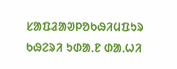ᱥᱟᱯᱲᱟᱣᱞᱚᱠᱷᱤᱢᱯᱩᱨ ᱠᱷᱮᱨᱤ ᱩᱰᱟᱹᱱ ᱰᱟᱹᱦᱤ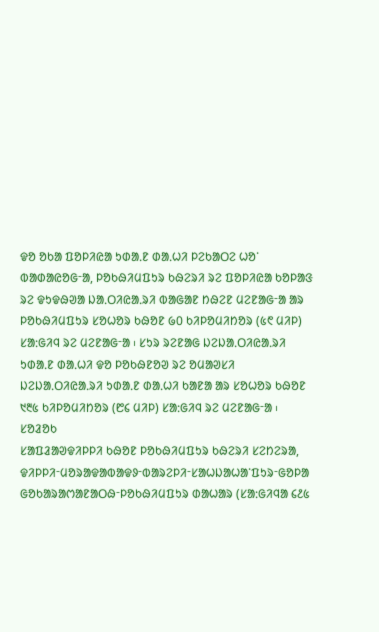ᱫᱚ ᱚᱠᱟ ᱯᱚᱞᱤᱭᱟ ᱩᱰᱟᱹᱱ ᱰᱟᱹᱦᱤ ᱞᱮᱠᱟᱛᱮ ᱦᱚᱸ ᱵᱟᱰᱟᱭᱚᱜᱼᱟ, ᱞᱚᱠᱷᱤᱢᱯᱩᱨ ᱠᱷᱮᱨᱤ ᱨᱮ ᱯᱚᱞᱤᱭᱟ ᱠᱚᱞᱟᱝ ᱨᱮ ᱫᱩᱫᱷᱣᱟ ᱡᱟᱹᱛᱤᱭᱟᱹᱨᱤ ᱵᱟᱜᱟᱱ ᱴᱷᱮᱱ ᱢᱮᱱᱟᱜᱼᱟ ᱟᱨ ᱞᱚᱠᱷᱤᱢᱯᱩᱨ ᱥᱚᱦᱚᱨ ᱠᱷᱚᱱ ᱙᱐ ᱠᱤᱞᱚᱢᱤᱴᱚᱨ (᱕᱖ ᱢᱤᱞ) ᱥᱟᱺᱜᱤᱧ ᱨᱮ ᱢᱮᱱᱟᱜᱼᱟ ᱾ ᱥᱩᱨ ᱨᱮᱱᱟᱜ ᱡᱮᱡᱟᱹᱛᱤᱭᱟᱹᱨᱤ ᱩᱰᱟᱹᱱ ᱰᱟᱹᱦᱤ ᱫᱚ ᱞᱚᱠᱷᱱᱚᱣ ᱨᱮ ᱚᱢᱟᱣᱥᱤ ᱡᱮᱡᱟᱹᱛᱤᱭᱟᱹᱨᱤ ᱩᱰᱟᱹᱱ ᱰᱟᱹᱦᱤ ᱠᱟᱱᱟ ᱟᱨ ᱥᱚᱦᱚᱨ ᱠᱷᱚᱱ ᱑᱓᱕ ᱠᱤᱞᱚᱢᱤᱴᱚᱨ (᱘᱔ ᱢᱤᱞ) ᱥᱟᱺᱜᱤᱧ ᱨᱮ ᱢᱮᱱᱟᱜᱼᱟ ᱾
ᱥᱚᱲᱚᱠ
ᱥᱟᱯᱲᱟᱣᱫᱤᱞᱞᱤ ᱠᱷᱚᱱ ᱞᱚᱠᱷᱤᱢᱯᱩᱨ ᱠᱷᱮᱨᱤ ᱥᱮᱴᱮᱨᱟ, ᱫᱤᱞᱞᱤᱼᱢᱚᱨᱟᱫᱟᱵᱟᱫᱽᱼᱵᱟᱨᱮᱞᱤᱼᱥᱟᱦᱡᱟᱦᱟᱸᱯᱩᱨᱼᱜᱚᱞᱟ ᱜᱚᱠᱟᱨᱟᱬᱟᱱᱟᱛᱷᱼᱞᱚᱠᱷᱤᱢᱯᱩᱨ ᱰᱟᱦᱟᱨ (ᱥᱟᱺᱜᱤᱧᱟ ᱔᱒᱕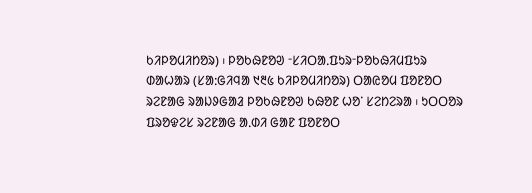ᱠᱤᱞᱚᱢᱤᱴᱚᱨ) ᱾ ᱞᱚᱠᱷᱱᱚᱣ ᱼᱥᱤᱛᱟᱹᱯᱩᱨᱼᱞᱚᱠᱷᱤᱢᱯᱩᱨ ᱰᱟᱦᱟᱨ (ᱥᱟᱺᱜᱤᱧᱟ ᱑᱓᱕ ᱠᱤᱞᱚᱢᱤᱴᱚᱨ) ᱛᱟᱭᱚᱢ ᱯᱚᱱᱚᱛ ᱨᱮᱱᱟᱜ ᱨᱟᱡᱽᱜᱟᱲ ᱞᱚᱠᱷᱱᱚᱣ ᱠᱷᱚᱱ ᱦᱚᱸ ᱥᱮᱴᱮᱨᱟ ᱾ ᱩᱛᱛᱚᱨ ᱯᱨᱚᱫᱮᱥ ᱨᱮᱱᱟᱜ ᱟᱹᱰᱤ ᱜᱟᱱ ᱯᱚᱱᱚᱛ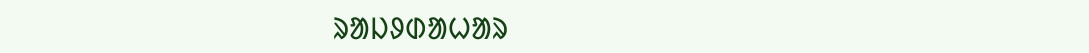ᱨᱟᱡᱽᱰᱟᱦᱟᱨ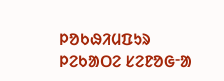ᱞᱚᱠᱷᱤᱢᱯᱩᱨ ᱞᱮᱠᱟᱛᱮ ᱥᱮᱱᱚᱜᱼᱟ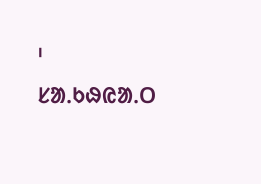᱾
ᱥᱟᱹᱠᱷᱭᱟᱹᱛ